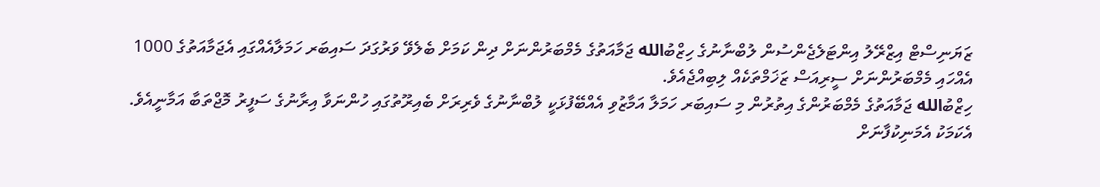ޒަޔަނިސްޓް އިޒްރޭލު އިންޓަލެޖެންސުން ލުބްނާނުގެ ހިޒްބުالله ޖަމާއަތުގެ މެމްބަރުންނަށް ދިން ކަމަށް ބެލެވޭ ވަރުގަދަ ސައިބަރ ހަމަލާއެއްގައި އެޖަމާއަތުގެ 1000 އެއްހައި މެމްބަރުންނަށް ސީރިއަސް ޒަޚަމްތަކެއް ލިބިއްޖެއެވެ.
ހިޒްބުالله ޖަމާއަތުގެ މެމްބަރުންގެ އިތުރުން މި ސައިބަރ ހަމަލާ އަމާޒުވި އެއްބޭފުޅަކީ ލުބްނާނުގެ ވެރިރަށް ބެއިރޫތުގައި ހުންނަވާ އިރާނުގެ ސަފީރު މޮޖްތަބާ އަމާނީއެވެ. އެކަމަކު އެމަނިކުފާނަށް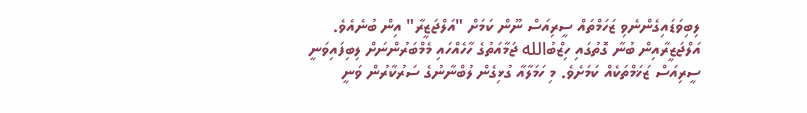ލިބިވަޑައިގެންނެވި ޒަހަމްތައް ސީރިއަސް ނޫން ކަމަށް "އަލްޖަޒީރާ" އިން ބުނެއެވެ.
އަލްޖަޒީރާއިން ބުނާ ގޮތުގައި ހިޒްބުالله ޖަމާއަތުގެ ހާހެއްހައި މެމްބަރުންނަށް ލިބިފައިވަނީ ސީރިއަސް ޒަޚަމްތަކެއް ކަމަށެވެ. މި ހަމަލާއާ ގުޅިގެން ލުބްނާނުގެ ސަރުކާރުން ވަނީ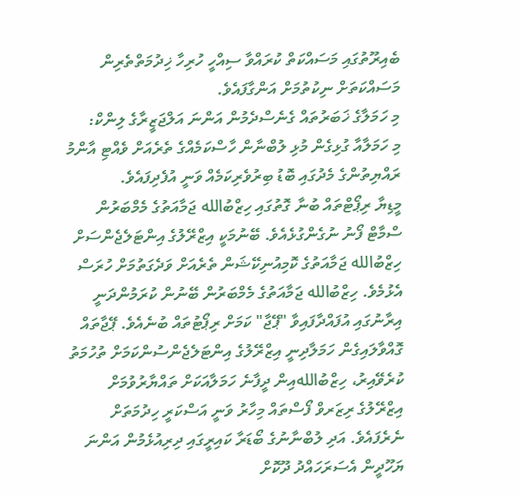ބެއިރޫތުގައި މަސައްކަތް ކުރައްވާ ސިއްހީ ހުރިހާ ޚިދުމަތްތެރިން މަސައްކަތަށް ނިކުތުމަށް އަންގާފައެވެ.
މި ހަމަލާގެ ޚަބަރުތައް ގެނެސްދެމުން އަންނަ އަލްޖަޒީރާގެ ލިންކް:
މި ހަމަލާއާ ގުޅިގެން މުޅި ލުބްނާން ހާސްކަމެއްގެ ތެރެއަށް ވެއްޓި އާންމު ރައްޔިތުންގެ މެދުގައި ބޮޑު ބިރުވެރިކަމެއް ވަނީ އުފެދިފައެވެ.
މީޑިޔާ ރިޕޯޓްތައް ބުނާ ގޮތުގައި ހިޒްބުالله ޖަމާއަތުގެ މެމްބަރުން ސްމާޓް ފޯނު ނުގެންގުޅެއެވެ. ބޭނުމަކީ އިޒްރޭލުގެ އިންޓަލެޖެންސަށް ހިޒްބުالله ޖަމާއަތުގެ ކޮމިއުނިކޭޝަން ތެރެއަށް ވަދެގަތުމަށް ހުރަސް އެޅުމެވެ. ހިޒްބުالله ޖަމާއަތުގެ މެމްބަރުން ބޭނުން ކުރަމުންދަނީ އިރާނުގައި އުފައްދާފައިވާ "ޕޭޖާ" ކަމަށް ރިޕޯޓުތައް ބުނެއެވެ. ޕޭޖާތައް ގޮއްވާލައިގެން ހަމަލާދިނީ އިޒްރޭލުގެ އިންޓަލެޖެންސުންކަމަށް ތުހުމަތު ކުރެވޭއިރު، ހިޒްބުاللهއިން ދީފާނެ ހަމަލާއަކަށް ތައްޔާރުވުމަށް އިޒްރޭލުގެ ރިޒަރވް ފޯސްތައް މިހާރު ވަނީ އަސްކަރީ ހިދުމަތަށް ނެރެފައެވެ. އަދި ލުބްނާނުގެ ބޯޑަރާ ކައިރީގައި ދިރިއުޅެމުން އަންނަ ޔަހޫދީން އެސަރަހައްދު ދޫކޮށް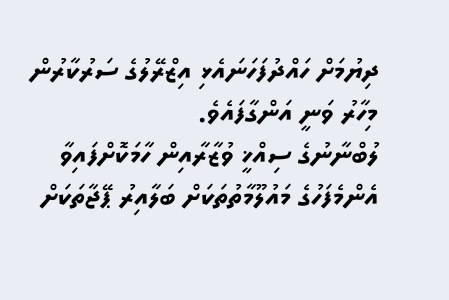ދިޔުމަށް ހައްދުފަހަނައެޅި އިޒްރޭލުގެ ސަރުކާރުން މިހާރު ވަނީ އަންގާފައެވެ.
ލުބްނާނުގެ ސިއްޚީ ވުޒާރާއިން ހާމަކޮށްފައިވާ އެންމެފަހުގެ މައުލޫމާތުތަކަށް ބަލާއިރު ޕޭޖާތަކަށް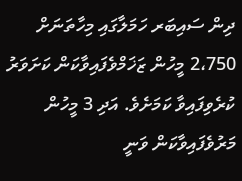ދިން ސައިބަރ ހަމަލާގައި މިހާތަނަށް 2،750 މީހުން ޒަޚަމްވެފައިވާކަން ކަށަވަރު ކުރެވިފައިވާ ކަމަށެވެ. އަދި 3 މީހުން މަރުވެފައިވާކަން ވަނީ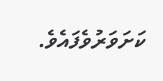ކަށަވަރުވެފައެވެ.